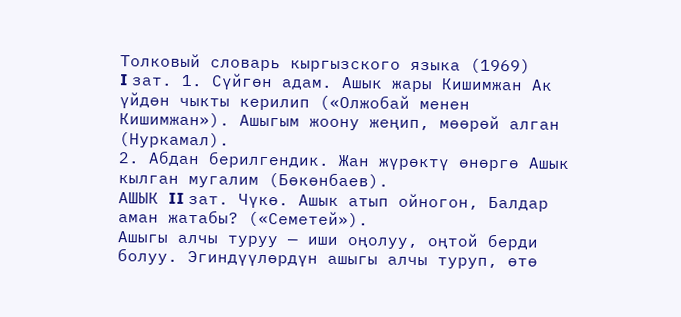Толковый словарь кыргызского языка (1969)
I зат. 1. Сүйгөн адам. Ашык жары Кишимжан Ак үйдөн чыкты керилип («Олжобай менен Кишимжан»). Ашыгым жоону жеңип, мөөрөй алган (Нуркамал).
2. Абдан берилгендик. Жан жүрөктү өнөргө Ашык кылган мугалим (Бөкөнбаев).
АШЫК II зат. Чүкө. Ашык атып ойногон, Балдар аман жатабы? («Семетей»).
Ашыгы алчы туруу — иши оңолуу, оңтой берди болуу. Эгиндүүлөрдүн ашыгы алчы туруп, өтө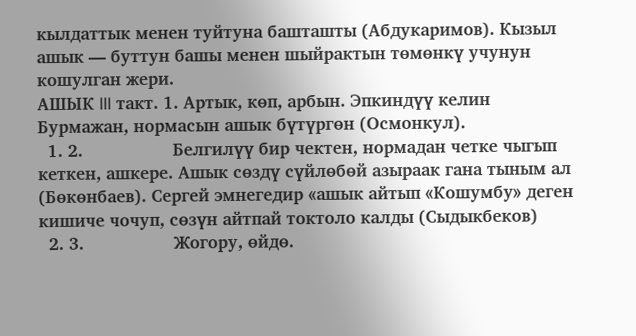кылдаттык менен туйтуна башташты (Абдукаримов). Кызыл ашык — буттун башы менен шыйрактын төмөнкү учунун кошулган жери.
АШЫК III такт. 1. Артык, көп, арбын. Эпкиндүү келин Бурмажан, нормасын ашык бүтүргөн (Осмонкул).
  1. 2.                  Белгилүү бир чектен, нормадан четке чыгып кеткен, ашкере. Ашык сөздү сүйлөбөй азыраак гана тыным ал (Бөкөнбаев). Сергей эмнегедир «ашык айтып «Кошумбу» деген кишиче чочуп, сөзүн айтпай токтоло калды (Сыдыкбеков)
  2. 3.                  Жогору, өйдө.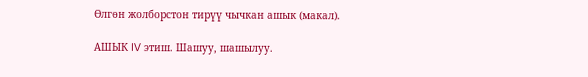Өлгөн жолборстон тирүү чычкан ашык (макал).

АШЫК IV этиш. Шашуу, шашылуу.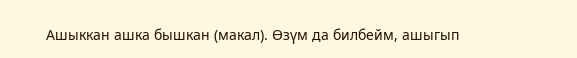Ашыккан ашка бышкан (макал). Өзүм да билбейм, ашыгып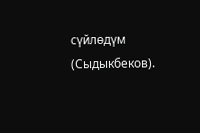сүйлөдүм (Сыдыкбеков).